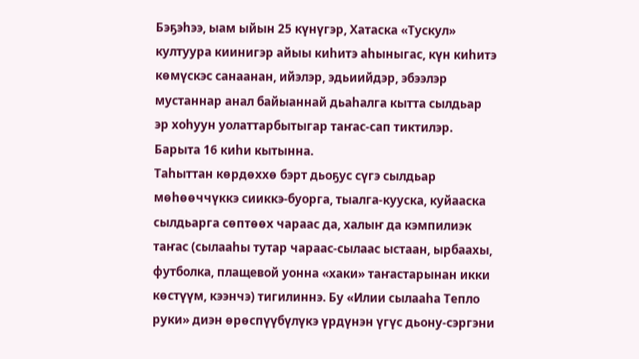Бэҕэһээ, ыам ыйын 25 күнүгэр, Хатаска «Тускул» култуура киинигэр айыы киһитэ аһыныгас, күн киһитэ көмүскэс санаанан, ийэлэр, эдьиийдэр, эбээлэр мустаннар анал байыаннай дьаһалга кытта сылдьар эр хоһуун уолаттарбытыгар таҥас-сап тиктилэр. Барыта 16 киһи кытынна.
Таһыттан көрдөххө бэрт дьоҕус сүгэ сылдьар мөһөөччүккэ сииккэ-буорга, тыалга-кууска, куйааска сылдьарга сөптөөх чараас да, халыҥ да кэмпилиэк таҥас (сылааһы тутар чараас-сылаас ыстаан, ырбаахы, футболка, плащевой уонна «хаки» таҥастарынан икки көстүүм, кээнчэ) тигилиннэ. Бу «Илии сылааһа Тепло руки» диэн өрөспүүбүлүкэ үрдүнэн үгүс дьону-сэргэни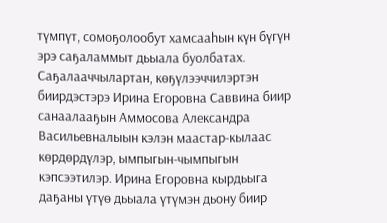түмпүт, сомоҕолообут хамсааһын күн бүгүн эрэ саҕаламмыт дьыала буолбатах.
Саҕалааччылартан, көҕүлээччилэртэн биирдэстэрэ Ирина Егоровна Саввина биир санаалааҕын Аммосова Александра Васильевналыын кэлэн маастар-кылаас көрдөрдүлэр, ымпыгын-чымпыгын кэпсээтилэр. Ирина Егоровна кырдьыга даҕаны үтүө дьыала үтүмэн дьону биир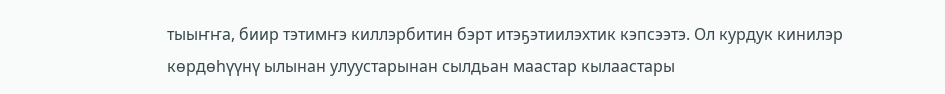тыыҥҥа, биир тэтимҥэ киллэрбитин бэрт итэҕэтиилэхтик кэпсээтэ. Ол курдук кинилэр көрдөһүүнү ылынан улуустарынан сылдьан маастар кылаастары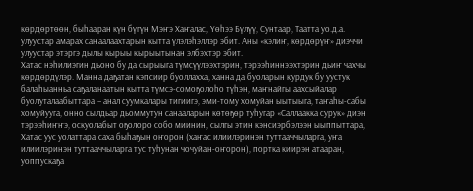көрдөртөөн, быһааран күн бүгүн Мэҥэ Хаҥалас, Үөһээ Бүлүү, Сунтаар, Таатта уо.д.а. улуустар амарах санаалаахтарын кытта үлэлэһэллэр эбит. Аны «кэлиҥ, көрдөрүҥ» диэччи улуустар этэргэ дылы кырыы кырыытынан элбэхтэр эбит.
Хатас нэһилиэгин дьоно бу да сырыыга түмсүүлээхтэрин, тэрээһиннээхтэрин дьиҥ чахчы көрдөрдүлэр. Манна даҕатан кэпсиир буоллахха, ханна да буоларын курдук бу уустук балаһыанньа саҕаланаатын кытта түмсэ-сомоҕолоһо түһэн, маҥнайгы аахсыйалар буолуталаабыттара – анал суумкалары тигиигэ, эми-тому хомуйан ыытыыга, таҥаһы-сабы хомуйууга, онно сылдьар дьоммутун санааларын көтөҕөр туһугар «Саллаакка сурук» диэн тэрээһиҥҥэ, оскуолабыт оҕолоро собо миинин, сылгы этин кэнсиэрбэлээн ыыппыттара, Хатас уус уолаттара саха быһаҕын оҥорон (хаҥас илиилэринэн туттааччыларга, уҥа илиилэринэн туттааччыларга тус туһунан чочуйан-оҥорон), портка киирэн атааран, уоппускаҕа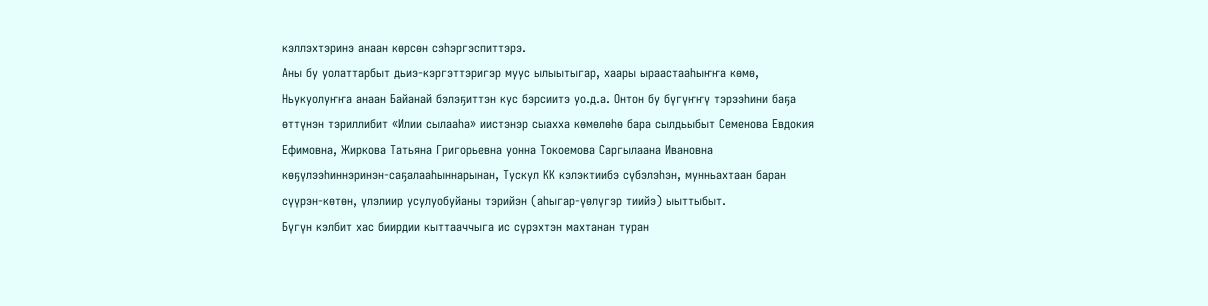кэллэхтэринэ анаан көрсөн сэһэргэспиттэрэ.
Аны бу уолаттарбыт дьиэ-кэргэттэригэр муус ылыытыгар, хаары ыраастааһыҥҥа көмө, Ньукуолуҥҥа анаан Байанай бэлэҕиттэн кус бэрсиитэ уо.д.а. Онтон бу бүгүҥҥү тэрээһини баҕа өттүнэн тэриллибит «Илии сылааһа» иистэнэр сыахха көмөлөһө бара сылдьыбыт Семенова Евдокия Ефимовна, Жиркова Татьяна Григорьевна уонна Токоемова Саргылаана Ивановна көҕүлээһиннэринэн-саҕалааһыннарынан, Тускул КК кэлэктиибэ сүбэлэһэн, мунньахтаан баран сүүрэн-көтөн, үлэлиир усулуобуйаны тэрийэн (аһыгар-үөлүгэр тиийэ) ыыттыбыт.
Бүгүн кэлбит хас биирдии кыттааччыга ис сүрэхтэн махтанан туран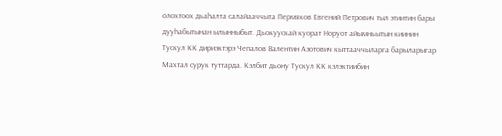олохтоох дьаһалта салайааччыта Пермяков Евгений Петрович тыл этиитин бары дууһабытынан ылынныбыт. Дьокуускай куорат Норуот айымньытын киинин Тускул КК дириэктэрэ Чепалов Валентин Азотович кыттааччыларга барыларыгар Махтал сурук туттарда. Кэлбит дьону Тускул КК кэлэктиибин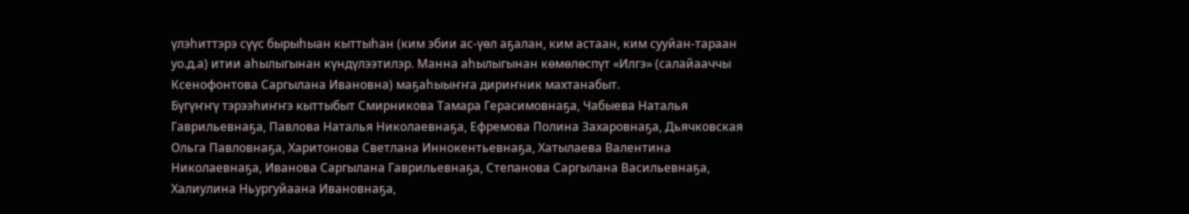үлэһиттэрэ сүүс бырыһыан кыттыһан (ким эбии ас-үөл аҕалан, ким астаан, ким сууйан-тараан уо.д.а) итии аһылыгынан күндүлээтилэр. Манна аһылыгынан көмөлөспүт «Илгэ» (салайааччы Ксенофонтова Саргылана Ивановна) маҕаһыыҥҥа дириҥник махтанабыт.
Бүгүҥҥү тэрээһиҥҥэ кыттыбыт Смирникова Тамара Герасимовнаҕа, Чабыева Наталья Гаврильевнаҕа, Павлова Наталья Николаевнаҕа, Ефремова Полина Захаровнаҕа, Дьячковская Ольга Павловнаҕа, Харитонова Светлана Иннокентьевнаҕа, Хатылаева Валентина Николаевнаҕа, Иванова Саргылана Гаврильевнаҕа, Степанова Саргылана Васильевнаҕа, Халиулина Ньургуйаана Ивановнаҕа,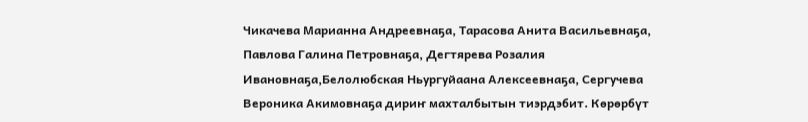Чикачева Марианна Андреевнаҕа, Тарасова Анита Васильевнаҕа, Павлова Галина Петровнаҕа, Дегтярева Розалия Ивановнаҕа,Белолюбская Ньургуйаана Алексеевнаҕа, Сергучева Вероника Акимовнаҕа дириҥ махталбытын тиэрдэбит. Көрөрбүт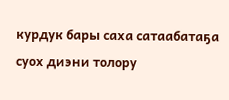курдук бары саха сатаабатаҕа суох диэни толору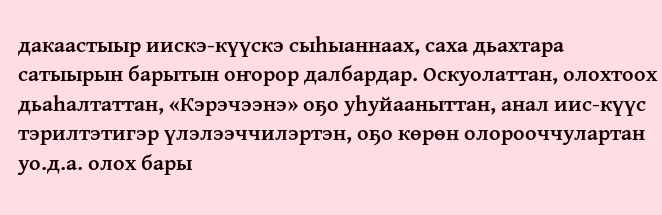дакаастыыр иискэ-күүскэ сыһыаннаах, саха дьахтара сатыырын барытын оҥорор далбардар. Оскуолаттан, олохтоох дьаһалтаттан, «Кэрэчээнэ» оҕо уһуйааныттан, анал иис-күүс тэрилтэтигэр үлэлээччилэртэн, оҕо көрөн олорооччулартан уо.д.а. олох бары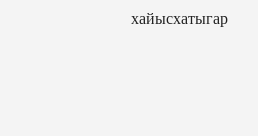хайысхатыгар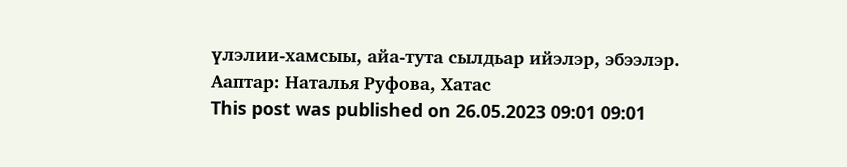үлэлии-хамсыы, айа-тута сылдьар ийэлэр, эбээлэр.
Ааптар: Наталья Руфова, Хатас
This post was published on 26.05.2023 09:01 09:01